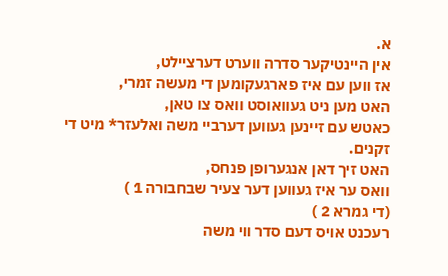א.
אין היינטיקער סדרה ווערט דערציילט,
אז ווען עם איז פארגעקומען די מעשה זמרי,
האט מען ניט געוואוסט וואס צו טאן,
כאטש עם זיינען געווען דערביי משה ואלעזר* מיט די זקנים.
האט זיך דאן אנגערופן פנחס,
וואס ער איז געווען דער צעיר שבחבורה 1 )
(די גמרא 2 )
רעכנט אויס דעם סדר ווי משה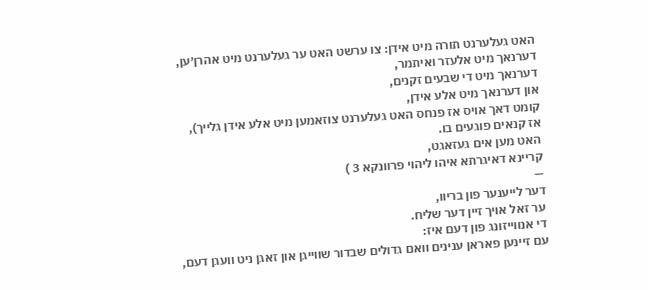האט געלערנט תורה מיט אידן: צו ערשט האט ער געלערנט מיט אהרן׳ען,
דערנאך מיט אלעזר ואיתמר,
דערנאך מיט די שבעים זקנים,
און דערנאך מיט אלע אידן,
קומט דאך אויס אז פנחס האט געלערנט צוזאמען מיט אלע אידן גלייך),
אז קנאים פוגעים בו.
האט מען אים געזאגט,
קריינא דאיגרתא איהו ליהױ פרװנקא 3 )
—
דער לייענער פון בריוו,
ער זאל אױך זיין דער שליח.
די אנווייזונג פון דעם איז:
עם זיינען פאראן ענינים וואם גדולים שבדור שווייגן און זאגן ניט וועגן דעם,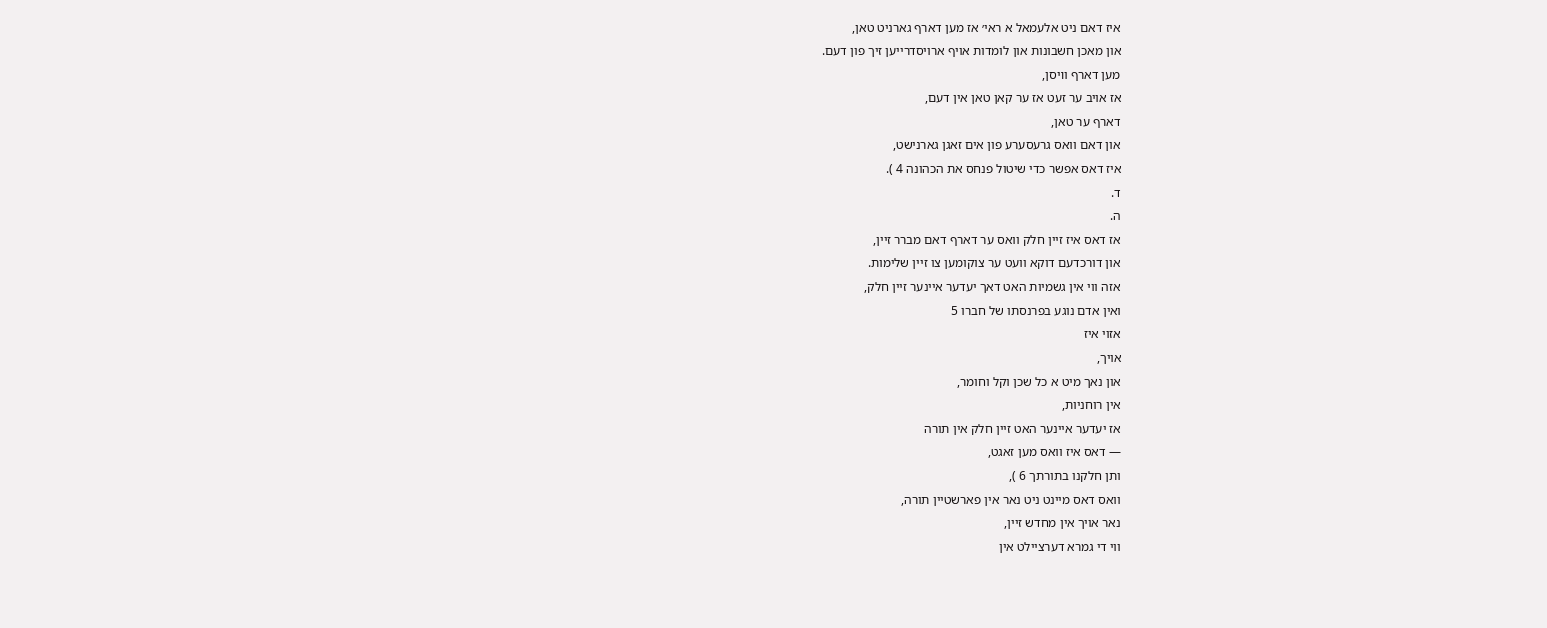איז דאם ניט אלעמאל א ראי׳ אז מען דארף גארניט טאן,
און מאכן חשבונות און לומדות אויף ארויסדרייען זיך פון דעם.
מען דארף וױסן,
אז אויב ער זעט אז ער קאן טאן אין דעם,
דארף ער טאן,
און דאם וואס גרעסערע פון אים זאגן גארנישט,
איז דאס אפשר כדי שיטול פנחס את הכהונה 4 ).
ד.
ה.
אז דאס איז זיין חלק וואס ער דארף דאם מברר זיין,
און דורכדעם דוקא וועט ער צוקומען צו זיין שלימות.
אזה ווי אין גשמיות האט דאך יעדער איינער זיין חלק,
ואין אדם נוגע בפרנסתו של חברו 5
אזוי איז
אויך,
און נאך מיט א כל שכן וקל וחומר,
אין רוחניות,
אז יעדער איינער האט זיין חלק אין תורה
— דאס איז וואס מען זאגט,
ותן חלקנו בתורתך 6 ),
וואס דאס מיינט ניט נאר אין פארשטיין תורה,
נאר אויך אין מחדש זיין,
ווי די גמרא דערציילט אין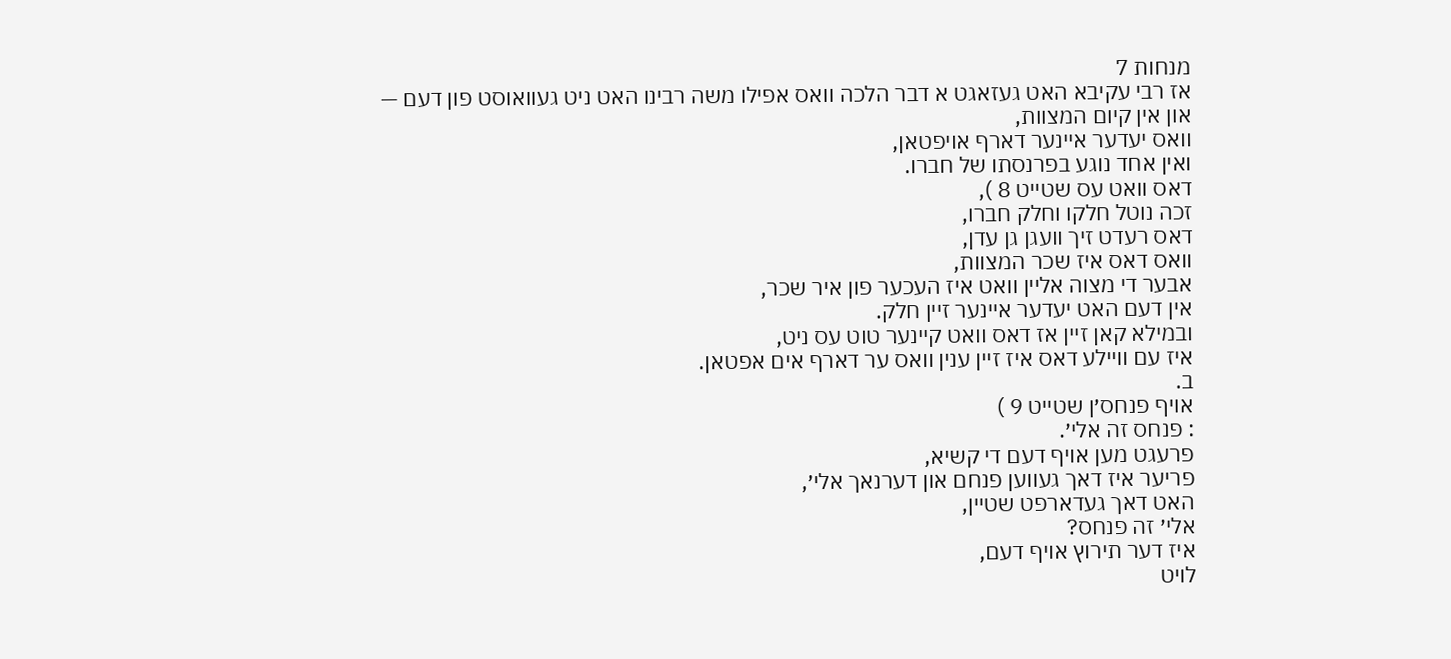מנחות 7
אז רבי עקיבא האט געזאגט א דבר הלכה וואס אפילו משה רבינו האט ניט געוואוסט פון דעם —
און אין קיום המצוות,
וואס יעדער איינער דארף אויפטאן,
ואין אחד נוגע בפרנסתו של חברו.
דאס וואט עס שטייט 8 ),
זכה נוטל חלקו וחלק חברו,
דאס רעדט זיך וועגן גן עדן,
וואס דאס איז שכר המצוות,
אבער די מצוה אליין וואט איז העכער פון איר שכר,
אין דעם האט יעדער איינער זיין חלק.
ובמילא קאן זיין אז דאס וואט קיינער טוט עס ניט,
איז עם וױילע דאס איז זיין ענין וואס ער דארף אים אפטאן.
ב.
אויף פנחס׳ן שטייט 9 )
: פנחס זה אלי׳.
פרעגט מען אויף דעם די קשיא,
פריער איז דאך געווען פנחם און דערנאך אלי׳,
האט דאך געדארפט שטיין,
אלי׳ זה פנחס?
איז דער תירוץ אויף דעם,
לויט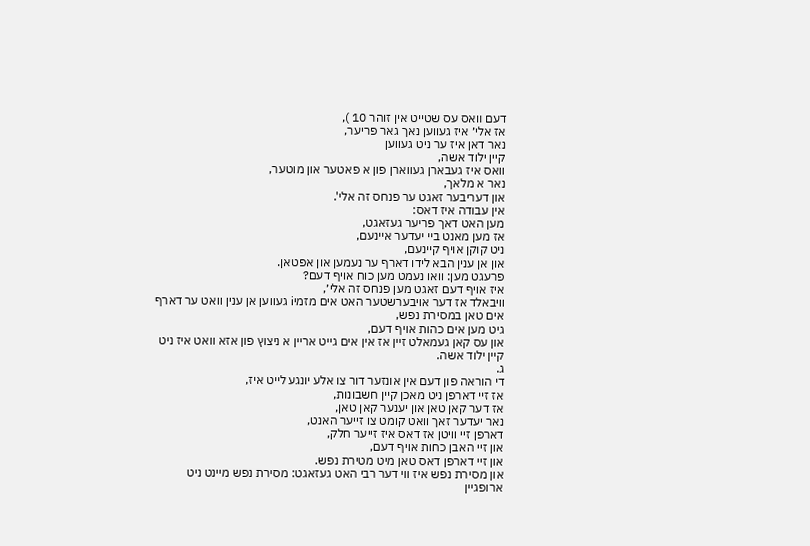דעם װאס עס שטייט אין זוהר 10 ),
אז אלי׳ איז געווען נאך גאר פריער,
נאר דאן איז ער ניט געווען
קיין ילוד אשה,
וואס איז געבארן געווארן פון א פאטער און מוטער,
נאר א מלאך,
און דעריבער זאגט ער פנחס זה אלי'.
אין עבודה איז דאס:
מען האט דאך פריער געזאגט,
אז מען מאנט ביי יעדער איינעם,
ניט קוקן אויף קיינעם,
און אן ענין הבא לידו דארף ער נעמען און אפטאן.
פרעגט מען: וואו נעמט מען כוח אויף דעם?
איז אויף דעם זאגט מען פנחס זה אלי׳,
וויבאלד אז דער אויבערשטער האט אים מזמיi געווען אן ענין וואט ער דארף אים טאן במסירת נפש,
גיט מען אים כהות אויף דעם,
און עס קאן געמאלט זיין אז אין אים גייט אריין א ניצוץ פון אזא וואט איז ניט קיין ילוד אשה.
ג.
די הוראה פון דעם אין אונזער דור צו אלע יונגע לייט איז,
אז זיי דארפן ניט מאכן קיין חשבונות,
אז דער קאן טאן און יענער קאן טאן,
נאר יעדער זאך וואט קומט צו זייער האנט,
דארפן זיי וויטן אז דאס איז זייער חלק,
און זיי האבן כחות אויף דעם,
און זיי דארפן דאס טאן מיט מטירת נפש.
און מסירת נפש איז ווי דער רבי האט געזאגט: מסירת נפש מיינט ניט ארופגיין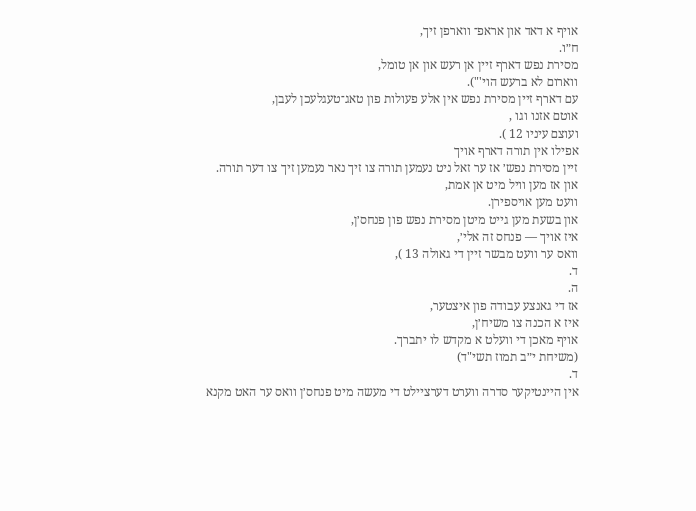אויף א דאד און אראפ־ ווארפן זיך,
ח״ו.
מסירת נפש דארף זיין אן רעש און אן טומל,
ווארום לא ברעש הוי'").
עם דארף זיין מסירת נפש אין אלע פעולות פון טאג־טעגלעכן לעבן,
אוטם אזנו וגו ,
ועוצם עיניו 12 ).
אפילו אין תורה דארף אויך
זיין מסירת נפש׳ אז ער זאל ניט נעמען תורה צו זיך נאר נעמען זיך צו דער תורה.
און אז מען וויל מיט אן אמת,
וועט מען אויספירן.
און בשעת מען גייט מיטן מסירת נפש פון פנחס׳ן,
איז אויך — פנחס זה אלי׳,
וואס ער וועט מבשר זיין די גאולה 13 ),
ד.
ה.
אז די גאנצע עבודה פון איצטער,
איז א הכנה צו משיח׳ן,
אויף מאכן די וועלט א מקדש לו יתברך.
(משיחת י״ב תמוז תשי"ד)
ד.
אין היינטיקער סדרה ווערט דערציילט די מעשה מיט פנחס׳ן וואס ער האט מקנא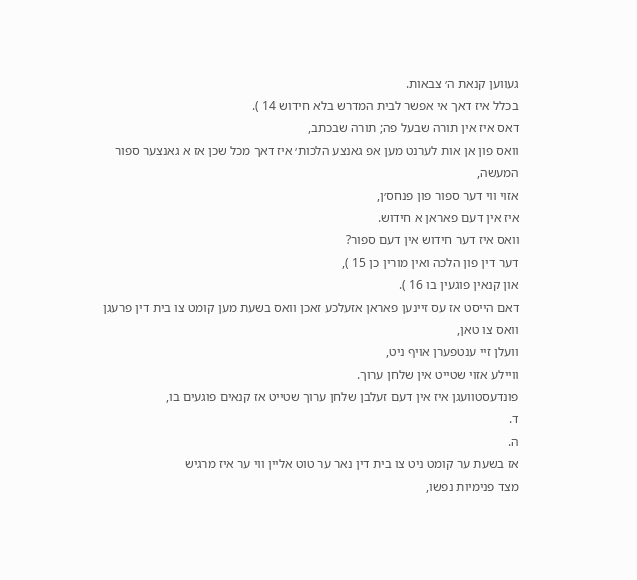געווען קנאת ה׳ צבאות.
בכלל איז דאך אי אפשר לבית המדרש בלא חידוש 14 ).
דאס איז אין תורה שבעל פה; תורה שבכתב,
וואס פון אן אות לערנט מען אפ גאנצע הלכות׳ איז דאך מכל שכן אז א גאנצער ספור המעשה,
אזוי ווי דער ספור פון פנחס׳ן,
איז אין דעם פאראן א חידוש.
וואס איז דער חידוש אין דעם ספור?
דער דין פון הלכה ואין מורין כן 15 ),
און קנאין פוגעין בו 16 ).
דאם הייסט אז עס זיינען פאראן אזעלכע זאכן וואס בשעת מען קומט צו בית דין פרעגן וואס צו טאן,
וועלן זיי ענטפערן אויף ניט,
וויילע אזוי שטייט אין שלחן ערוך.
פונדעסטוועגן איז אין דעם זעלבן שלחן ערוך שטייט אז קנאים פוגעים בו,
ד.
ה.
אז בשעת ער קומט ניט צו בית דין נאר ער טוט אליין ווי ער איז מרגיש
מצד פנימיות נפשו,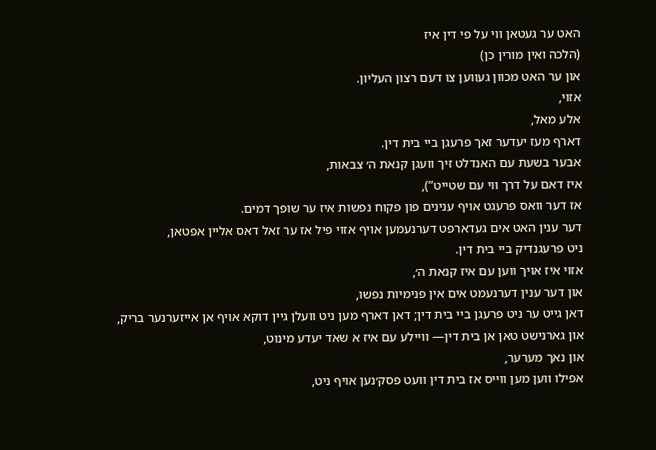האט ער געטאן ווי על פי דין איז
(הלכה ואין מורין כן)
און ער האט מכוון געווען צו דעם רצון העליון.
אזוי,
אלע מאל,
דארף מעז יעדער זאך פרעגן ביי בית דין.
אבער בשעת עם האנדלט זיך וועגן קנאת ה׳ צבאות,
איז דאם על דרך ווי עם שטייט”),
אז דער וואס פרעגט אויף ענינים פון פקוח נפשות איז ער שופך דמים.
דער ענין האט אים געדארפט דערנעמען אויף אזוי פיל אז ער זאל דאס אליין אפטאן,
ניט פרעגנדיק ביי בית דין.
אזוי איז אויך ווען עם איז קנאת ה׳,
און דער ענין דערנעמט אים אין פנימיות נפשו,
דאן גייט ער ניט פרעגן ביי בית דין; דאן דארף מען ניט וועלן גיין דוקא אויף אן אייזערנער בריק,
און גארנישט טאן אן בית דין— וויילע עם איז א שאד יעדע מינוט,
און נאך מערער,
אפילו ווען מען ווייס אז בית דין וועט פסק׳נען אויף ניט,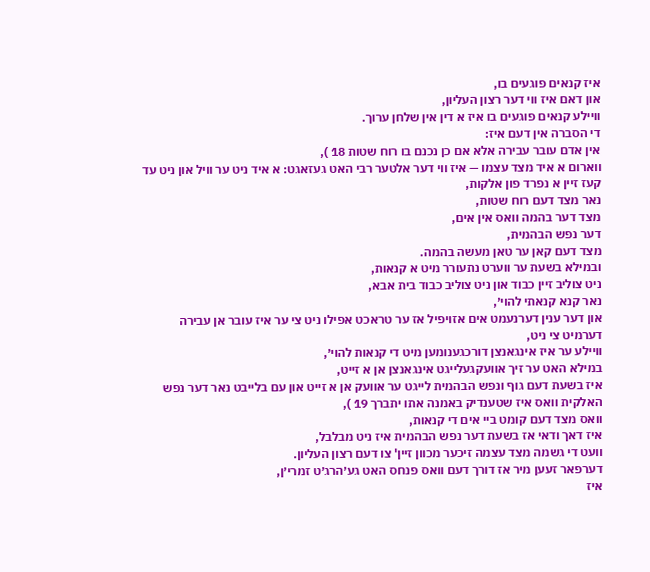איז קנאים פוגעים בו,
און דאם איז ווי דער רצון העליון,
וויילע קנאים פוגעים בו איז א דין אין שלחן ערוך.
די הסברה אין דעם איז:
אין אדם עובר עבירה אלא אם כן נכנם בו רוח שטות 18 ),
ווארום א איד מצד עצמו — איז ווי דער אלטער רבי האט געזאגט: א איד ניט ער וויל און ניט עד קעז זיין א נפרד פון אלקות,
נאר מצד דעם רוח שטות,
מצד דער בהמה וואס אין אים,
דער נפש הבהמית,
מצד דעם קאן ער טאן מעשה בהמה.
ובמילא בשעת ער ווערט נתעורר מיט א קנאות,
ניט צוליב זיין כבוד און ניט צוליב כבוד בית אבא,
נאר קנא קנאתי להוי׳,
און דער ענין דערנעמט אים אזויפיל אז ער טראכט אפילו ניט צי ער איז עובר אן עבירה דערמיט צי ניט,
וויילע ער איז אינגאנצן דורכגענומען מיט די קנאות להוי׳,
במילא האט ער זיך אוועקגעלייגט אינגאנצן אן א זייט,
איז בשעת דעם גוף ונפש הבהמית לייגט ער אוועק אן א זייט און עם בלייבט נאר דער נפש האלקית וואס איז שטענדיק באמנה אתו יתברך 19 ),
וואס מצד דעם קומט ביי אים די קנאות,
איז דאך ודאי אז בשעת דער נפש הבהמית איז ניט מבלבל,
וועט די גשמה מצד עצמה זיכער מכוון זיין' צו דעם רצון העליון.
דערפאר זעען מיר אז דורך דעם וואס פנחס האט גע׳הרג׳ט זמרי׳ן,
איז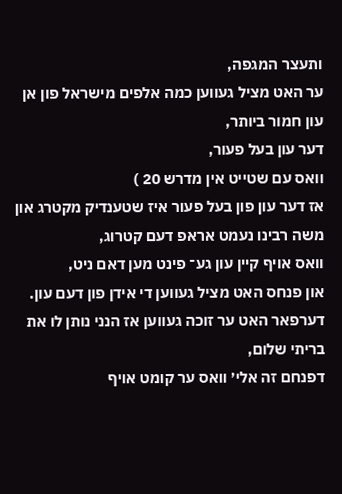ותעצר המגפה,
ער האט מציל געווען כמה אלפים מישראל פון אן עון חמור ביותר,
דער עון בעל פעור,
וואס עם שטייט אין מדרש 20 )
אז דער עון פון בעל פעור איז שטענדיק מקטרג און משה רבינו נעמט אראפ דעם קטרוג,
וואס אויף קיין עון גע־ פינט מען דאם ניט,
און פנחס האט מציל געווען די אידן פון דעם עון.
דערפאר האט ער זוכה געווען אז הנני נותן לו את בריתי שלום,
דפנחם זה אלי׳ וואס ער קומט אויף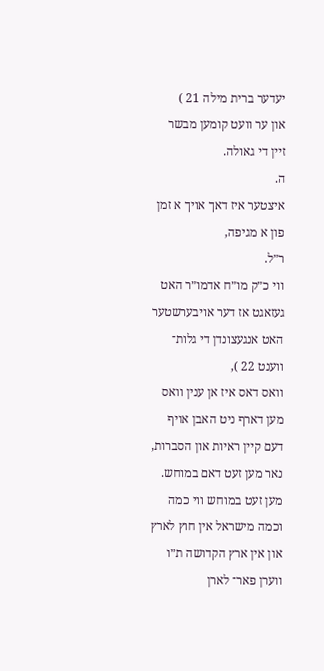יעדער ברית מילה 21 )
און ער וועט קומען מבשר זיין די גאולה.
ה.
איצטער איז דאך אויך א זמן פון א מגיפה,
ר״ל.
ווי כ״ק מו״ח אדמו״ר האט געזאגט אז דער אויבערשטער האט אנגעצונדן די גלות־ ווענט 22 ),
וואס דאס איז אן ענין וואס מען דארף ניט האבן אויף דעם קיין ראיות און הסברות,
נאר מען זעט דאם במוחש.
מען זעט במוחש ווי כמה וכמה מישראל אין חוץ לארץ און אין ארץ הקדושה ת״ו ווערן פאר־ לארן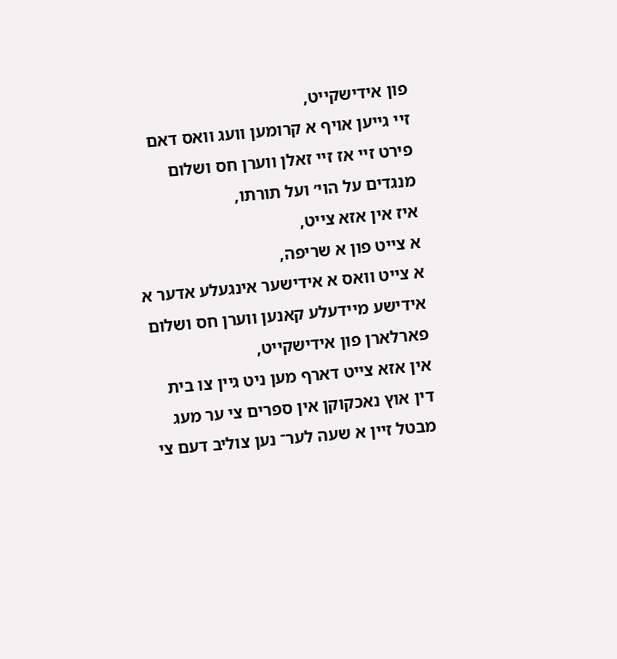פון אידישקייט,
זיי גייען אויף א קרומען וועג וואס דאם פירט זיי אז זיי זאלן ווערן חס ושלום מנגדים על הוי׳ ועל תורתו,
איז אין אזא צייט,
א צייט פון א שריפה,
א צייט וואס א אידישער אינגעלע אדער א אידישע מיידעלע קאנען ווערן חס ושלום פארלארן פון אידישקייט,
אין אזא צייט דארף מען ניט גיין צו בית דין אוץ נאכקוקן אין ספרים צי ער מעג מבטל זיין א שעה לער־ נען צוליב דעם צי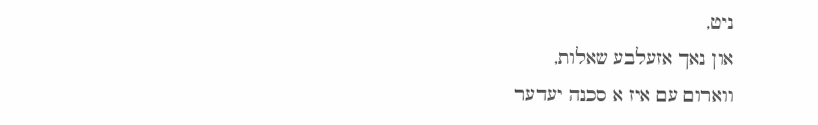ניט,
און נאך אזעלבע שאלות,
ווארום עם איז א סכנה יעדער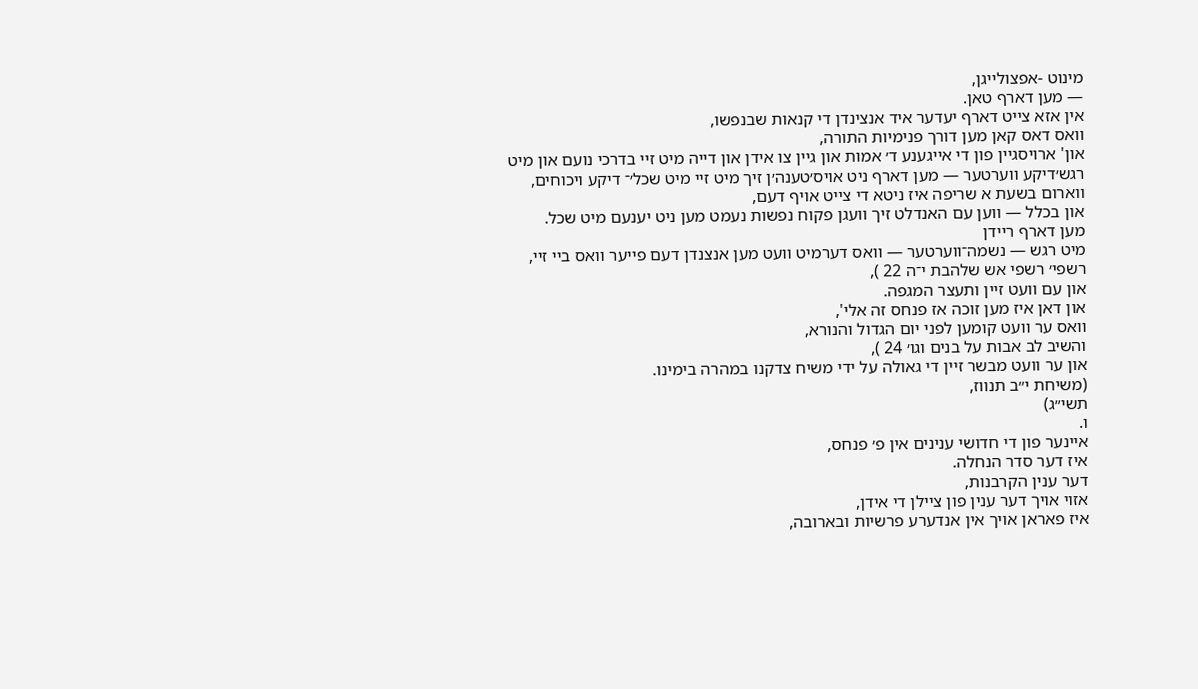מינוט -אפצולייגן,
— מען דארף טאן.
אין אזא צייט דארף יעדער איד אנצינדן די קנאות שבנפשו,
וואס דאס קאן מען דורך פנימיות התורה,
און' ארויסגיין פון די אייגענע ד׳ אמות און גיין צו אידן און דייה מיט זיי בדרכי נועם און מיט רגש׳דיקע ווערטער — מען דארף ניט אויס׳טענה׳ן זיך מיט זיי מיט שכל׳־ דיקע ויכוחים,
ווארום בשעת א שריפה איז ניטא די צייט אויף דעם,
און בכלל — ווען עם האנדלט זיך וועגן פקוח נפשות נעמט מען ניט יענעם מיט שכל.
מען דארף ריידן
מיט רגש — נשמה־ווערטער — וואס דערמיט וועט מען אנצנדן דעם פייער וואס ביי זיי,
רשפי׳ רשפי אש שלהבת י־ה 22 ),
און עם וועט זיין ותעצר המגפה.
און דאן איז מען זוכה אז פנחס זה אלי',
וואס ער וועט קומען לפני יום הגדול והנורא,
והשיב לב אבות על בנים וגו׳ 24 ),
און ער וועט מבשר זיין די גאולה על ידי משיח צדקנו במהרה בימינו.
(משיחת י״ב תנווז,
תשי״ג)
ו.
איינער פון די חדושי ענינים אין פ׳ פנחס,
איז דער סדר הנחלה.
דער ענין הקרבנות,
אזוי אויך דער ענין פון ציילן די אידן,
איז פאראן אויך אין אנדערע פרשיות ובארובה,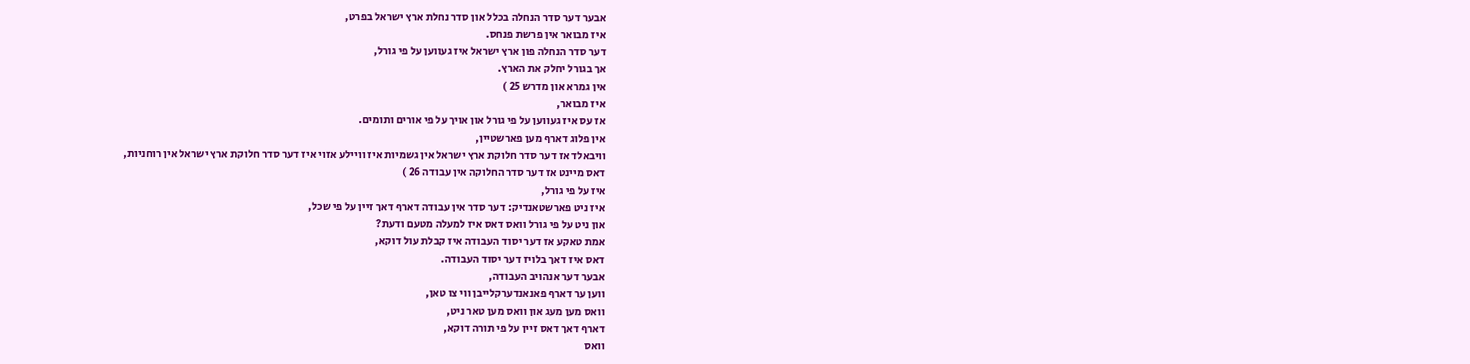אבער דער סדר הנחלה בכלל און סדר נחלת ארץ ישראל בפרט,
איז מבואר אין פרשת פנחס.
דער סדר הנחלה פון ארץ ישראל איז געווען על פי גורל,
אך בגורל יחלק את הארץ.
אין גמרא און מדרש 25 )
איז מבואר,
אז עס איז געווען על פי גורל און אויך על פי אורים ותומים.
אין פלוג דארף מען פארשטיין,
וויבאלד אז דער סדר חלוקת ארץ ישראל אין גשמיות איז וויילע אזוי איז דער סדר חלוקת ארץ ישראל אין רוחניות,
דאס מיינט אז דער סדר החלוקה אין עבודה 26 )
איז על פי גורל,
איז ניט פארשטאנדיק: דער סדר אין עבודה דארף דאך זיין על פי שכל,
און ניט על פי גורל וואס דאס איז למעלה מטעם ודעת?
אמת טאקע אז דער יסוד העבודה איז קבלת עול דוקא,
דאס איז דאך בלויז דער יסוד העבודה.
אבער דער אנהויב העבודה,
ווען ער דארף פאנאנדערקלייבן ווי צו טאן,
וואס מען מעג און וואס מען טאר ניט,
דארף דאך דאס זיין על פי תורה דוקא,
וואס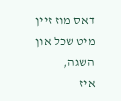דאס מוז זיין מיט שכל און השגה,
איז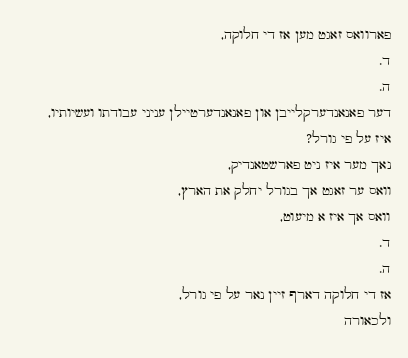פארוואס זאגט מען אז די חלוקה,
ד.
ה.
דער פאנאנדערקלייבן און פאנאנדערטיילן עניני עבודתו ועשיותיו,
איז על פי גורל?
נאך מער איז ניט פארשטאנדיק,
וואס ער זאגט אך בגורל יחלק את הארץ,
וואס אך איז א מיעוט,
ד.
ה.
אז די חלוקה דארף זיין נאר על פי גורל,
ולכאורה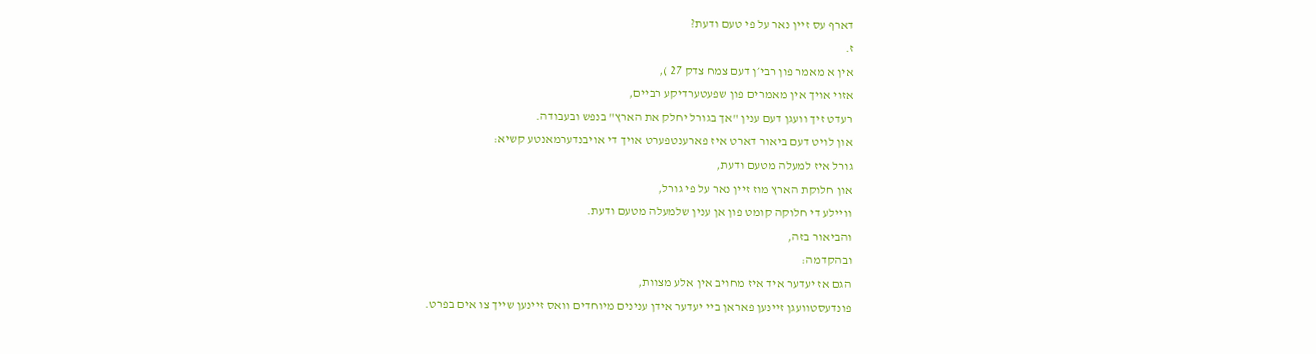דארף עס זיין נאר על פי טעם ודעת?
ז.
אין א מאמר פון רבי׳ן דעם צמח צדק 27 ),
אזוי אויך אין מאמרים פון שפעטערדיקע רביים,
רעדט זיך וועגן דעם ענין "אך בגורל יחלק את הארץ" בנפש ובעבודה.
און לויט דעם ביאור דארט איז פארענטפערט אויך די אויבנדערמאנטע קשיא:
גורל איז למעלה מטעם ודעת,
און חלוקת הארץ מוז זיין נאר על פי גורל,
וויילע די חלוקה קומט פון אן ענין שלמעלה מטעם ודעת.
והביאור בזה,
ובהקדמה:
הגם אז יעדער איד איז מחויב אין אלע מצוות,
פונדעסטוועגן זיינען פאראן ביי יעדער אידן ענינים מיוחדים וואס זיינען שייך צו אים בפרט.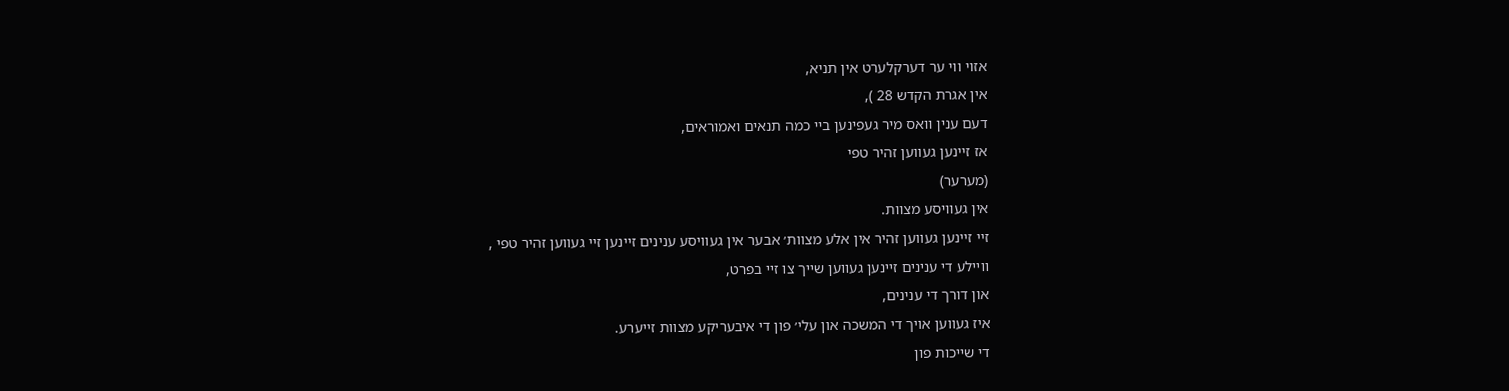אזוי ווי ער דערקלערט אין תניא,
אין אגרת הקדש 28 ),
דעם ענין וואס מיר געפינען ביי כמה תנאים ואמוראים,
אז זיינען געווען זהיר טפי
(מערער)
אין געוויסע מצוות.
זיי זיינען געווען זהיר אין אלע מצוות׳ אבער אין געוויסע ענינים זיינען זיי געווען זהיר טפי ,
וויילע די ענינים זיינען געווען שייך צו זיי בפרט,
און דורך די ענינים,
איז געווען אויך די המשכה און עלי׳ פון די איבעריקע מצוות זייערע.
די שייכות פון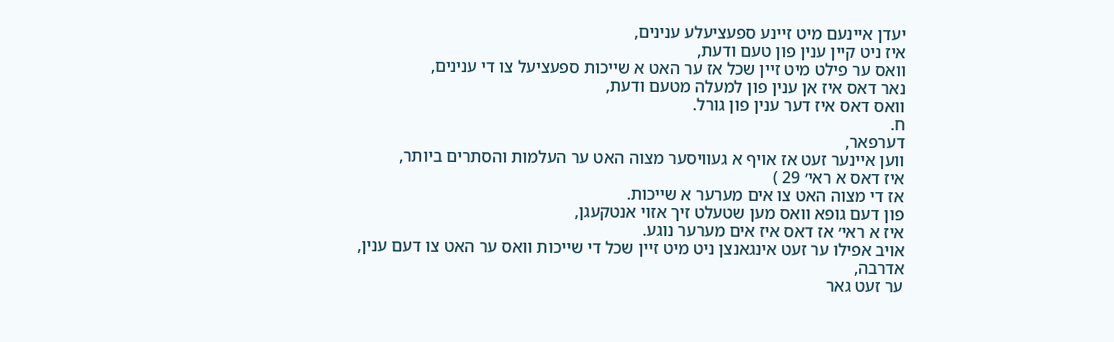יעדן איינעם מיט זיינע ספעציעלע ענינים,
איז ניט קיין ענין פון טעם ודעת,
וואס ער פילט מיט זיין שכל אז ער האט א שייכות ספעציעל צו די ענינים,
נאר דאס איז אן ענין פון למעלה מטעם ודעת,
וואס דאס איז דער ענין פון גורל.
ח.
דערפאר,
ווען איינער זעט אז אויף א געוויסער מצוה האט ער העלמות והסתרים ביותר,
איז דאס א ראי׳ 29 )
אז די מצוה האט צו אים מערער א שייכות.
פון דעם גופא וואס מען שטעלט זיך אזוי אנטקעגן,
איז א ראי׳ אז דאס איז אים מערער נוגע.
אויב אפילו ער זעט אינגאנצן ניט מיט זיין שכל די שייכות וואס ער האט צו דעם ענין,
אדרבה,
ער זעט גאר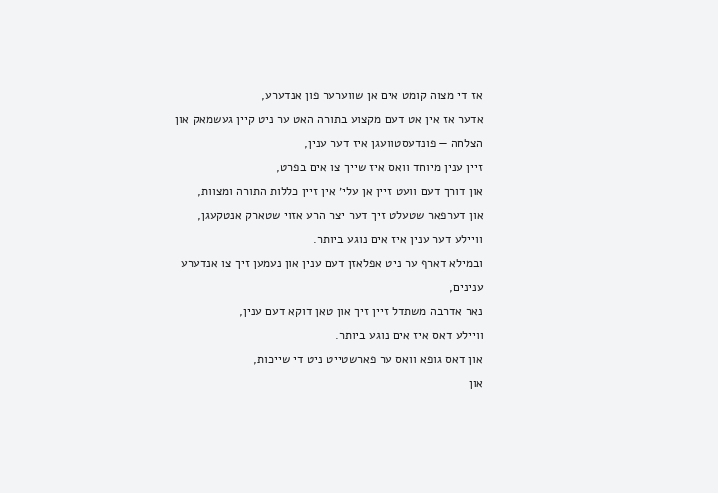אז די מצוה קומט אים אן שווערער פון אנדערע,
אדער אז אין אט דעם מקצוע בתורה האט ער ניט קיין געשמאק און הצלחה — פונדעסטוועגן איז דער ענין,
זיין ענין מיוחד וואס איז שייך צו אים בפרט,
און דורך דעם וועט זיין אן עלי׳ אין זיין כללות התורה ומצוות,
און דערפאר שטעלט זיך דער יצר הרע אזוי שטארק אנטקעגן,
וויילע דער ענין איז אים נוגע ביותר.
ובמילא דארף ער ניט אפלאזן דעם ענין און נעמען זיך צו אנדערע ענינים,
נאר אדרבה משתדל זיין זיך און טאן דוקא דעם ענין,
וויילע דאס איז אים נוגע ביותר.
און דאס גופא וואס ער פארשטייט ניט די שייכות,
און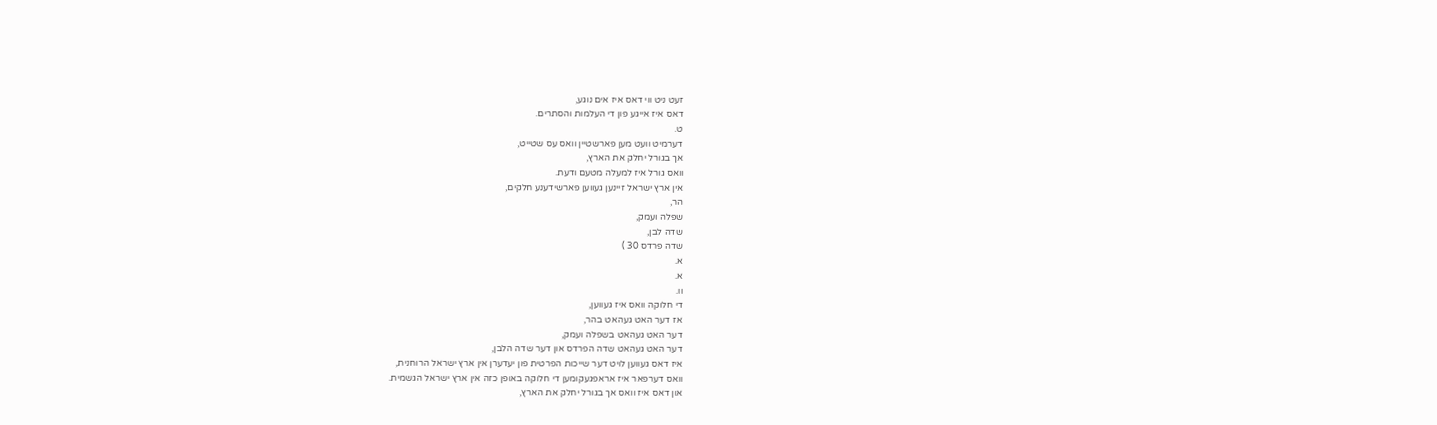זעט ניט ווי דאס איז אים נוגע,
דאס איז אייגע פון די העלמות והסתרים.
ט.
דערמיט וועט מען פארשטיין וואס עס שטייט,
אך בגורל יחלק את הארץ,
וואס גורל איז למעלה מטעם ודעת.
אין ארץ ישראל זיינען געווען פארשידענע חלקים,
הר,
שפלה ועמק,
שדה לבן,
שדה פרדס 30 )
א.
א.
וו.
די חלוקה וואס איז געווען,
אז דער האט געהאט בהר,
דער האט געהאט בשפלה ועמק,
דער האט געהאט שדה הפרדס און דער שדה הלבן,
איז דאס געווען לויט דער שייכות הפרטית פון יעדערן אין ארץ ישראל הרוחנית,
וואס דערפאר איז אראפגעקומען די חלוקה באופן כזה אין ארץ ישראל הגשמית.
און דאס איז וואס אך בגורל יחלק את הארץ,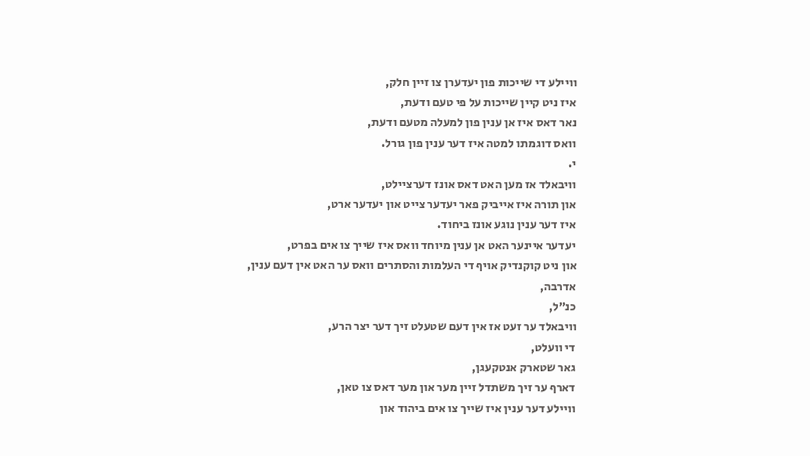וויילע די שייכות פון יעדערן צו זיין חלק,
איז ניט קיין שייכות על פי טעם ודעת,
נאר דאס איז אן ענין פון למעלה מטעם ודעת,
וואס דוגמתו למטה איז דער ענין פון גורל.
י.
וויבאלד אז מען האט דאס אונז דערציילט,
און תורה איז אייביק פאר יעדער צייט און יעדער ארט,
איז דער ענין נוגע אונז ביחוד.
יעדער איינער האט אן ענין מיוחד וואס איז שייך צו אים בפרט,
און ניט קוקנדיק אויף די העלמות והסתרים וואס ער האט אין דעם ענין,
אדרבה,
כנ״ל,
וויבאלד ער זעט אז אין דעם שטעלט זיך דער יצר הרע,
די וועלט,
גאר שטארק אנטקעגן,
דארף ער זיך משתדל זיין מער און מער דאס צו טאן,
וויילע דער ענין איז שייך צו אים ביהוד און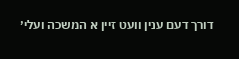דורך דעם ענין וועט זיין א המשכה ועלי׳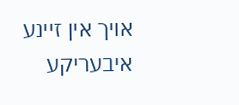אויך אין זיינע איבעריקע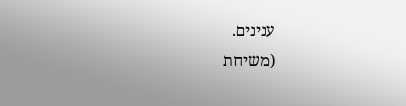ענינים.
(משיחת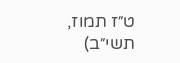ט״ז תמוז,
תשי״ב)